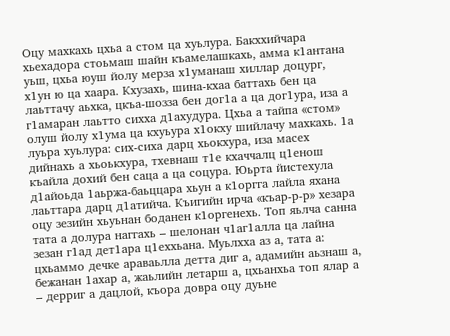Оцу махкахь цхьа а стом ца хуьлура. Бакххийчара хьехадора стоьмаш шайн къамелашкахь, амма к1антана уьш, цхьа юуш йолу мерза х1уманаш хиллар доцург, х1ун ю ца хаара. Кхузахь, шина-кхаа баттахь бен ца лаьттачу аьхка, цкъа-шозза бен дог1а а ца дог1ура, иза а г1амаран лаьтто сихха д1ахудура. Цхьа а тайпа «стом» олуш йолу х1ума ца кхуьура х1окху шийлачу махкахь. 1а луьра хуьлура: сих-сиха дарц хьокхура, иза масех дийнахь а хьоькхура, тхевнаш т1е кхаччалц ц1енош къайла дохий бен саца а ца соцура. Юьрта йистехула д1айоьда 1аьржа-баьццара хьун а к1оргга лайла яхана лаьттара дарц д1атийча. Къигийн ирча «къар-р-р» хезара оцу зезийн хьуьнан боданен к1оргенехь. Топ яьлча санна тата а долура наггахь – шелонан ч1аг1алла ца лайна зезан г1ад дет1ара ц1еххьана. Муьлхха аз а, тата а: цхьаммо дечке араваьлла детта диг а, адамийн аьзнаш а, бежанан 1ахар а, жаьлийн летарш а, цхьанхьа топ ялар а – дерриг а дацлой, къора довра оцу дуьне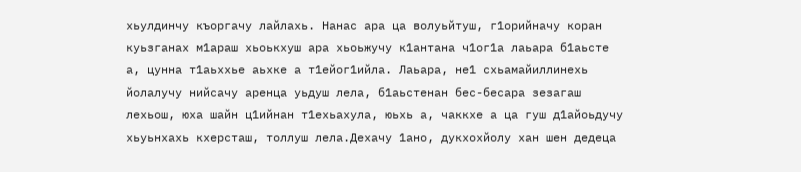хьулдинчу къоргачу лайлахь. Нанас ара ца волуьйтуш, г1орийначу коран куьзганах м1араш хьоькхуш ара хьоьжучу к1антана ч1ог1а лаьара б1аьсте а, цунна т1аьххье аьхке а т1ейог1ийла. Лаьара, не1 схьамайиллинехь йолалучу нийсачу аренца уьдуш лела, б1аьстенан бес-бесара зезагаш лехьош, юха шайн ц1ийнан т1ехьахула, юьхь а, чаккхе а ца гуш д1айоьдучу хьуьнхахь кхерсташ, толлуш лела.Дехачу 1ано, дукхохйолу хан шен дедеца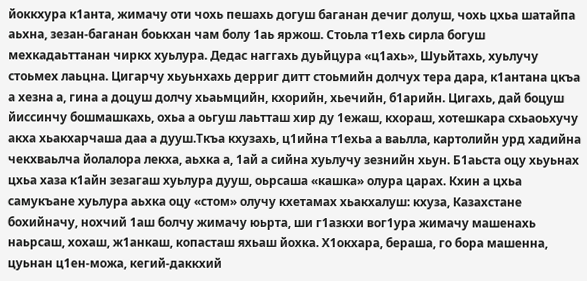йоккхура к1анта, жимачу оти чохь пешахь догуш баганан дечиг долуш, чохь цхьа шатайпа аьхна, зезан-баганан боькхан чам болу 1аь яржош. Стоьла т1ехь сирла богуш мехкадаьттанан чиркх хуьлура. Дедас наггахь дуьйцура «ц1ахь», Шуьйтахь, хуьлучу стоьмех лаьцна. Цигарчу хьуьнхахь дерриг дитт стоьмийн долчух тера дара, к1антана цкъа а хезна а, гина а доцуш долчу хьаьмцийн, кхорийн, хьечийн, б1арийн. Цигахь, дай боцуш йиссинчу бошмашкахь, охьа а оьгуш лаьтташ хир ду 1ежаш, кхораш, хотешкара схьаоьхучу акха хьакхарчаша даа а дууш.Ткъа кхузахь, ц1ийна т1ехьа а ваьлла, картолийн урд хадийна чекхваьлча йолалора лекха, аьхка а, 1ай а сийна хуьлучу зезнийн хьун. Б1аьста оцу хьуьнах цхьа хаза к1айн зезагаш хуьлура дууш, оьрсаша «кашка» олура царах. Кхин а цхьа самукъане хуьлура аьхка оцу «стом» олучу кхетамах хьакхалуш: кхуза, Казахстане бохийначу, нохчий 1аш болчу жимачу юьрта, ши г1азкхи вог1ура жимачу машенахь наьрсаш, хохаш, ж1анкаш, копасташ яхьаш йохка. Х1окхара, бераша, го бора машенна, цуьнан ц1ен-можа, кегий-даккхий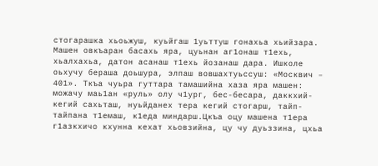стогарашка хьоьжуш, куьйгаш 1уьттуш гонахьа хьийзара. Машен овкъаран басахь яра, цуьнан аг1онаш т1ехь, хьалхахьа, датон асанаш т1ехь йозанаш дара. Ишколе оьхучу бераша доьшура, элпаш вовшахтуьссуш: «Москвич – 401». Ткъа чуьра гуттара тамашийна хаза яра машен: можачу маь1ан «руль» олу ч1ург, бес-бесара, даккхий-кегий сахьташ, нуьйданех тера кегий стогарш, тайп-тайпана т1емаш, к1еда миндарш.Цкъа оцу машена т1ера г1азкхичо кхунна кехат хьовзийна, цу чу дуьззина, цхьа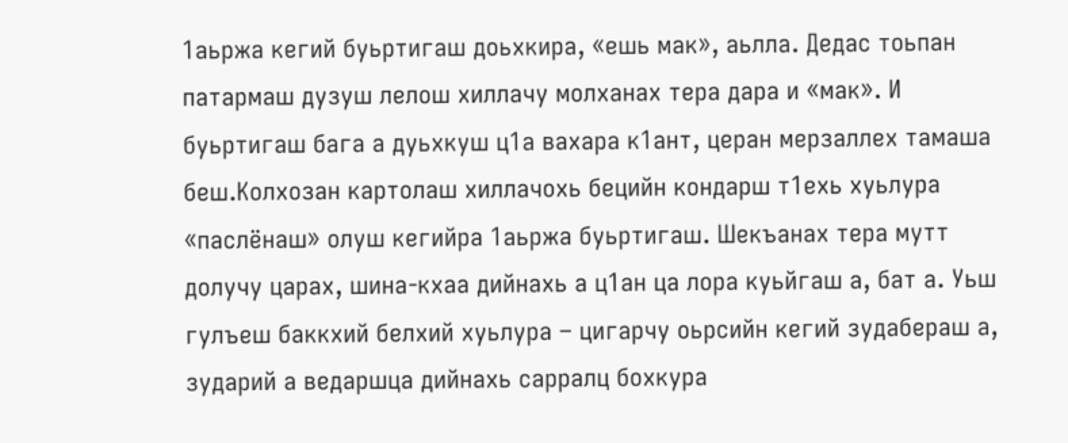1аьржа кегий буьртигаш доьхкира, «ешь мак», аьлла. Дедас тоьпан патармаш дузуш лелош хиллачу молханах тера дара и «мак». И буьртигаш бага а дуьхкуш ц1а вахара к1ант, церан мерзаллех тамаша беш.Колхозан картолаш хиллачохь бецийн кондарш т1ехь хуьлура «паслёнаш» олуш кегийра 1аьржа буьртигаш. Шекъанах тера мутт долучу царах, шина-кхаа дийнахь а ц1ан ца лора куьйгаш а, бат а. Уьш гулъеш баккхий белхий хуьлура – цигарчу оьрсийн кегий зудабераш а, зударий а ведаршца дийнахь сарралц бохкура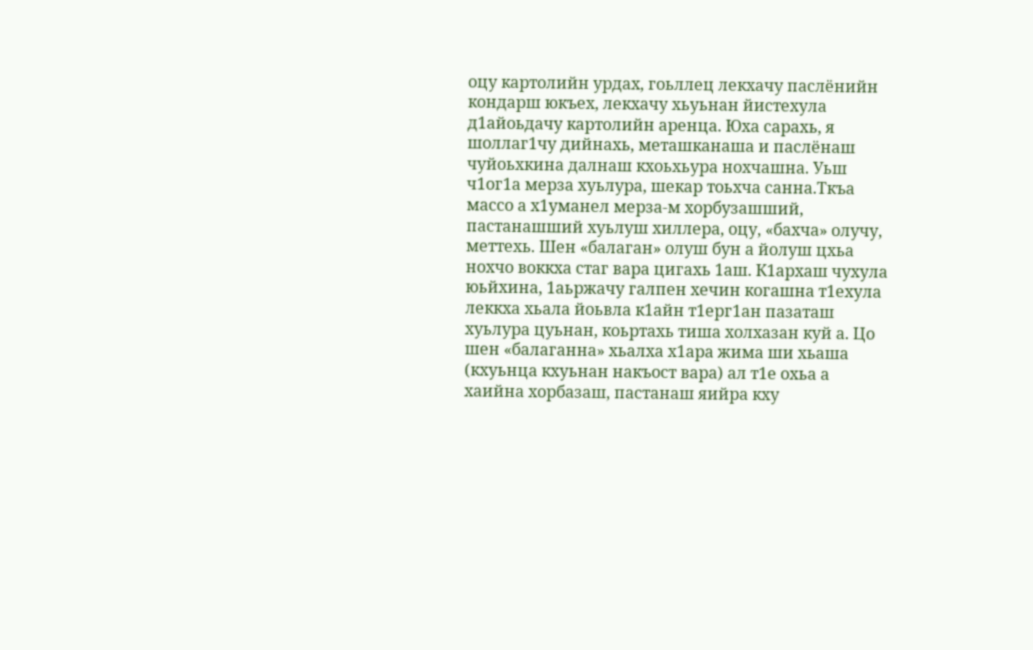оцу картолийн урдах, гоьллец лекхачу паслёнийн кондарш юкъех, лекхачу хьуьнан йистехула д1айоьдачу картолийн аренца. Юха сарахь, я шоллаг1чу дийнахь, меташканаша и паслёнаш чуйоьхкина далнаш кхоьхьура нохчашна. Уьш ч1ог1а мерза хуьлура, шекар тоьхча санна.Ткъа массо а х1уманел мерза-м хорбузашший, пастанашший хуьлуш хиллера, оцу, «бахча» олучу, меттехь. Шен «балаган» олуш бун а йолуш цхьа нохчо воккха стаг вара цигахь 1аш. К1архаш чухула юьйхина, 1аьржачу галпен хечин когашна т1ехула леккха хьала йоьвла к1айн т1ерг1ан пазаташ хуьлура цуьнан, коьртахь тиша холхазан куй а. Цо шен «балаганна» хьалха х1ара жима ши хьаша (кхуьнца кхуьнан накъост вара) ал т1е охьа а хаийна хорбазаш, пастанаш яийра кху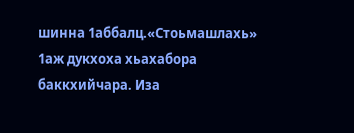шинна 1аббалц.«Стоьмашлахь» 1аж дукхоха хьахабора баккхийчара. Иза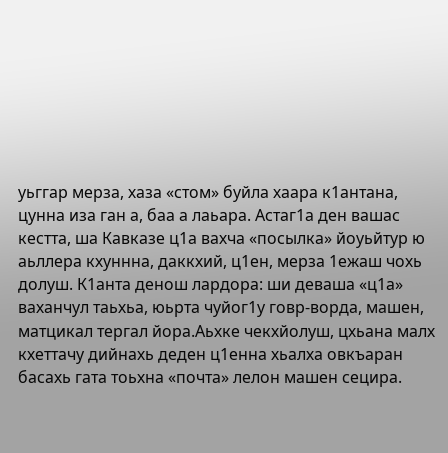уьггар мерза, хаза «стом» буйла хаара к1антана, цунна иза ган а, баа а лаьара. Астаг1а ден вашас кестта, ша Кавказе ц1а вахча «посылка» йоуьйтур ю аьллера кхуннна, даккхий, ц1ен, мерза 1ежаш чохь долуш. К1анта денош лардора: ши деваша «ц1а» ваханчул таьхьа, юьрта чуйог1у говр-ворда, машен, матцикал тергал йора.Аьхке чекхйолуш, цхьана малх кхеттачу дийнахь деден ц1енна хьалха овкъаран басахь гата тоьхна «почта» лелон машен сецира.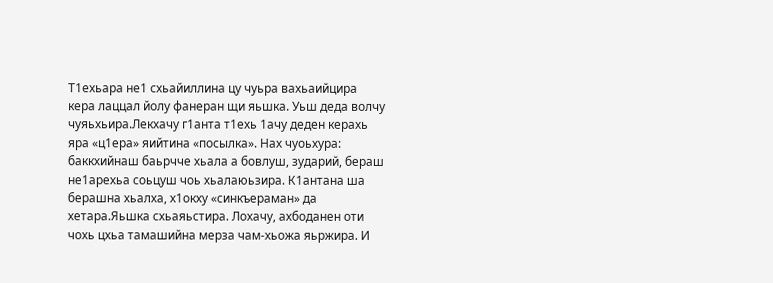Т1ехьара не1 схьайиллина цу чуьра вахьаийцира кера лаццал йолу фанеран щи яьшка. Уьш деда волчу чуяьхьира.Лекхачу г1анта т1ехь 1ачу деден керахь яра «ц1ера» яийтина «посылка». Нах чуоьхура: баккхийнаш баьрчче хьала а бовлуш, зударий, бераш не1арехьа соьцуш чоь хьалаюьзира. К1антана ша берашна хьалха, х1окху «синкъераман» да хетара.Яьшка схьаяьстира. Лохачу, ахбоданен оти чохь цхьа тамашийна мерза чам-хьожа яьржира. И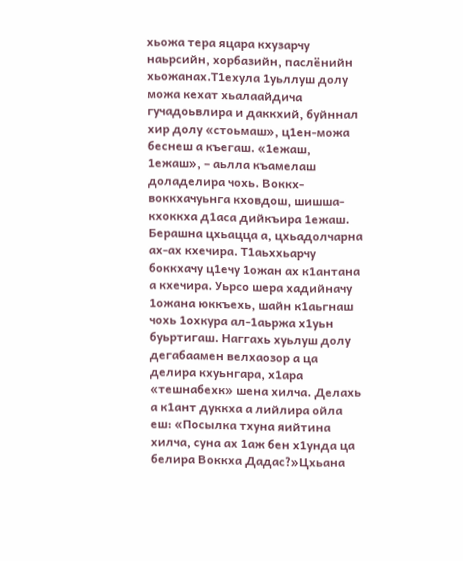хьожа тера яцара кхузарчу наьрсийн, хорбазийн, паслёнийн хьожанах.Т1ехула 1уьллуш долу можа кехат хьалаайдича гучадоьвлира и даккхий, буйннал хир долу «стоьмаш», ц1ен-можа беснеш а къегаш. «1ежаш, 1ежаш», – аьлла къамелаш доладелира чохь. Воккх-воккхачуьнга кховдош, шишша-кхоккха д1аса дийкъира 1ежаш. Берашна цхьацца а, цхьадолчарна ах-ах кхечира. Т1аьххьарчу боккхачу ц1ечу 1ожан ах к1антана а кхечира. Уьрсо шера хадийначу 1ожана юккъехь, шайн к1аьгнаш чохь 1охкура ал-1аьржа х1уьн буьртигаш. Наггахь хуьлуш долу дегабаамен велхаозор а ца делира кхуьнгара, х1ара «тешнабехк» шена хилча. Делахь а к1ант дуккха а лийлира ойла еш: «Посылка тхуна яийтина хилча, суна ах 1аж бен х1унда ца белира Воккха Дадас?»Цхьана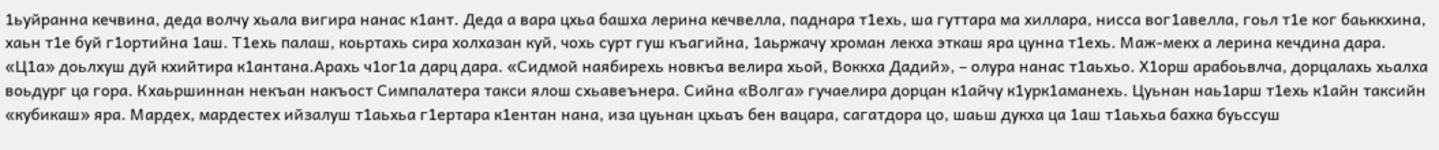1ьуйранна кечвина, деда волчу хьала вигира нанас к1ант. Деда а вара цхьа башха лерина кечвелла, паднара т1ехь, ша гуттара ма хиллара, нисса вог1авелла, гоьл т1е ког баьккхина, хаьн т1е буй г1ортийна 1аш. Т1ехь палаш, коьртахь сира холхазан куй, чохь сурт гуш къагийна, 1аьржачу хроман лекха эткаш яра цунна т1ехь. Маж-мекх а лерина кечдина дара. «Ц1а» доьлхуш дуй кхийтира к1антана.Арахь ч1ог1а дарц дара. «Сидмой наябирехь новкъа велира хьой, Воккха Дадий», – олура нанас т1аьхьо. Х1орш арабоьвлча, дорцалахь хьалха воьдург ца гора. Кхаьршиннан некъан накъост Симпалатера такси ялош схьавеънера. Сийна «Волга» гучаелира дорцан к1айчу к1урк1аманехь. Цуьнан наь1арш т1ехь к1айн таксийн «кубикаш» яра. Мардех, мардестех ийзалуш т1аьхьа г1ертара к1ентан нана, иза цуьнан цхьаъ бен вацара, сагатдора цо, шаьш дукха ца 1аш т1аьхьа бахка буьссуш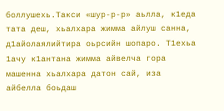боллушехь.Такси «шур-р-р» аьлла, к1еда тата деш, хьалхара жимма айлуш санна, д1айолаялийтира оьрсийн шопаро. Т1ехьа 1ачу к1антана жимма айвелча гора машенна хьалхара датон сай, иза айбелла боьдаш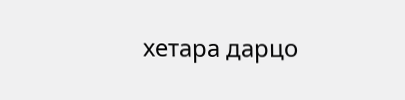хетара дарцо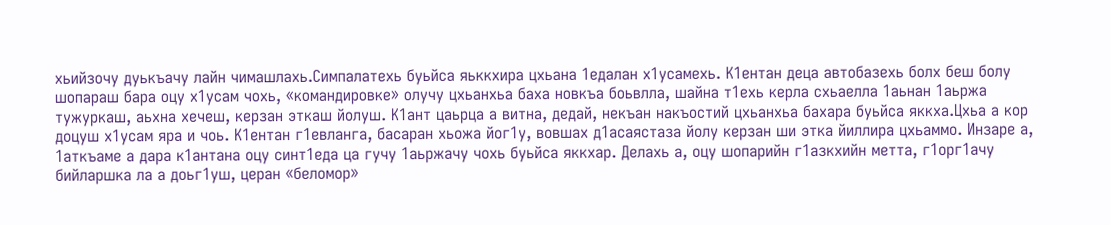хьийзочу дуькъачу лайн чимашлахь.Симпалатехь буьйса яьккхира цхьана 1едалан х1усамехь. К1ентан деца автобазехь болх беш болу шопараш бара оцу х1усам чохь, «командировке» олучу цхьанхьа баха новкъа боьвлла, шайна т1ехь керла схьаелла 1аьнан 1аьржа тужуркаш, аьхна хечеш, керзан эткаш йолуш. К1ант цаьрца а витна, дедай, некъан накъостий цхьанхьа бахара буьйса яккха.Цхьа а кор доцуш х1усам яра и чоь. К1ентан г1евланга, басаран хьожа йог1у, вовшах д1асаястаза йолу керзан ши этка йиллира цхьаммо. Инзаре а, 1аткъаме а дара к1антана оцу синт1еда ца гучу 1аьржачу чохь буьйса яккхар. Делахь а, оцу шопарийн г1азкхийн метта, г1орг1ачу бийларшка ла а доьг1уш, церан «беломор»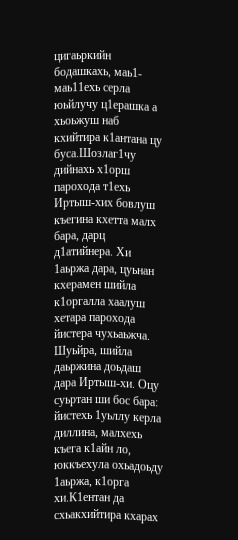цигаьркийн бодашкахь, маь1-маь11ехь серла юьйлучу ц1ерашка а хьоьжуш наб кхийтира к1антана цу буса.Шозлаг1чу дийнахь х1орш парохода т1ехь Иртыш-хих бовлуш къегина кхетта малх бара, дарц д1атийнера. Хи 1аьржа дара, цуьнан кхерамен шийла к1оргалла хаалуш хетара парохода йистера чухьаьжча. Шуьйра, шийла даьржина доьдаш дара Иртыш-хи. Оцу суьртан ши бос бара: йистехь 1уьллу керла диллина, малхехь къега к1айн ло, юккъехула охьадоьду 1аьржа, к1орга хи.К1ентан да схьакхийтира кхарах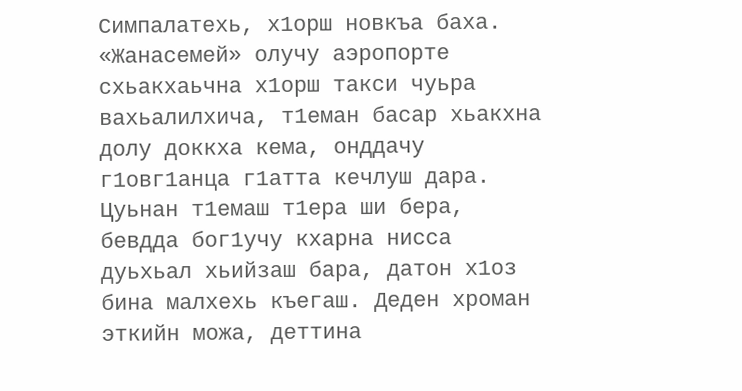Симпалатехь, х1орш новкъа баха. «Жанасемей» олучу аэропорте схьакхаьчна х1орш такси чуьра вахьалилхича, т1еман басар хьакхна долу доккха кема, онддачу г1овг1анца г1атта кечлуш дара. Цуьнан т1емаш т1ера ши бера, бевдда бог1учу кхарна нисса дуьхьал хьийзаш бара, датон х1оз бина малхехь къегаш. Деден хроман эткийн можа, деттина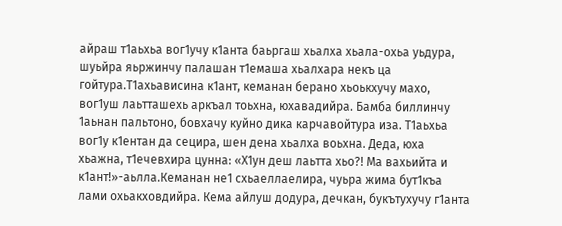айраш т1аьхьа вог1учу к1анта баьргаш хьалха хьала-охьа уьдура, шуьйра яьржинчу палашан т1емаша хьалхара некъ ца гойтура.Т1ахьависина к1ант, кеманан берано хьоькхучу махо, вог1уш лаьтташехь аркъал тоьхна, юхавадийра. Бамба биллинчу 1аьнан пальтоно, бовхачу куйно дика карчавойтура иза. Т1аьхьа вог1у к1ентан да сецира, шен дена хьалха воьхна. Деда, юха хьажна, т1ечевхира цунна: «Х1ун деш лаьтта хьо?! Ма вахьийта и к1ант!»-аьлла.Кеманан не1 схьаеллаелира, чуьра жима бут1къа лами охьакховдийра. Кема айлуш додура, дечкан, букътухучу г1анта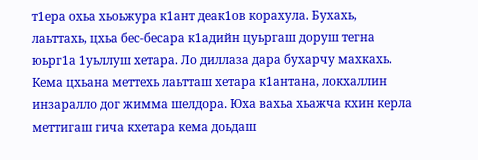т1ера охьа хьоьжура к1ант деак1ов корахула. Бухахь, лаьттахь, цхьа бес-бесара к1адийн цуьргаш доруш тегна юьрг1а 1уьллуш хетара. Ло диллаза дара бухарчу махкахь. Кема цхьана меттехь лаьтташ хетара к1антана, локхаллин инзаралло дог жимма шелдора. Юха вахьа хьажча кхин керла меттигаш гича кхетара кема доьдаш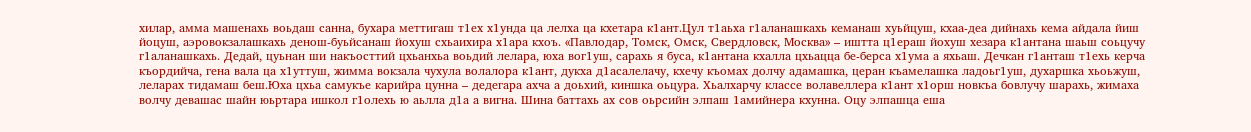хилар, амма машенахь воьдаш санна, бухара меттигаш т1ех х1унда ца лелха ца кхетара к1ант.Цул т1аьха г1аланашкахь кеманаш хуьйцуш, кхаа-деа дийнахь кема айдала йиш йоцуш, аэровокзалашкахь денош-буьйсанаш йохуш схьаихира х1ара кхоъ. «Павлодар, Томск, Омск, Свердловск, Москва» – иштта ц1ераш йохуш хезара к1антана шаьш соьцучу г1аланашкахь. Дедай, цуьнан ши накъосттий цхьанхьа воьдий лелара, юха вог1уш, сарахь я буса, к1антана кхалла цхьацца бе-берса х1ума а яхьаш. Дечкан г1анташ т1ехь керча къордийча, гена вала ца х1уттуш, жимма вокзала чухула волалора к1ант, дукха д1асалелачу, кхечу къомах долчу адамашка, церан къамелашка ладоьг1уш, духаршка хьоьжуш, леларах тидамаш беш.Юха цхьа самукъе карийра цунна – дедегара ахча а доьхий, киншка оьцура. Хьалхарчу классе волавеллера к1ант х1орш новкъа бовлучу шарахь, жимаха волчу девашас шайн юьртара ишкол г1олехь ю аьлла д1а а вигна. Шина баттахь ах сов оьрсийн элпаш 1амийнера кхунна. Оцу элпашца еша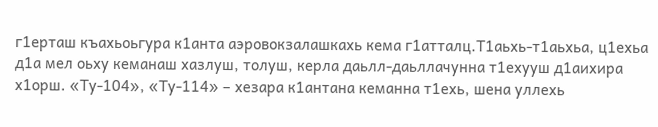г1ерташ къахьоьгура к1анта аэровокзалашкахь кема г1атталц.Т1аьхь-т1аьхьа, ц1ехьа д1а мел оьху кеманаш хазлуш, толуш, керла даьлл-даьллачунна т1ехууш д1аихира х1орш. «Ту-104», «Ту-114» – хезара к1антана кеманна т1ехь, шена уллехь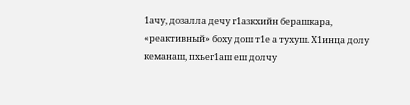1ачу, дозалла дечу г1азкхийн берашкара, «реактивный» боху дош т1е а тухуш. Х1инца долу кеманаш, пхьег1аш еш долчу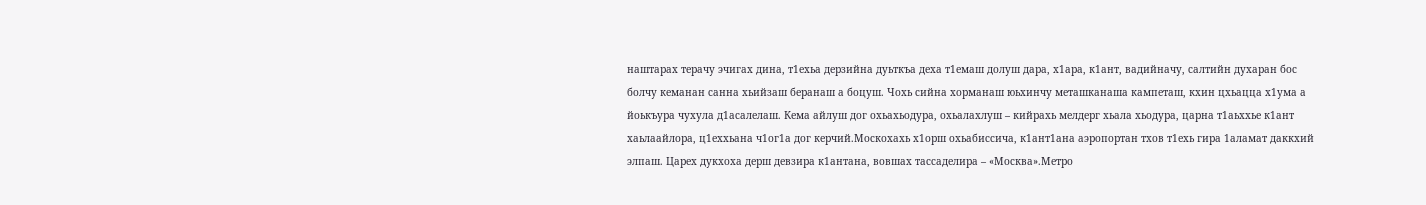наштарах терачу эчигах дина, т1ехьа дерзийна дуьткъа деха т1емаш долуш дара, х1ара, к1ант, вадийначу, салтийн духаран бос болчу кеманан санна хьийзаш беранаш а боцуш. Чохь сийна хорманаш юьхинчу меташканаша кампеташ, кхин цхьацца х1ума а йоькъура чухула д1асалелаш. Кема айлуш дог охьахьодура, охьалахлуш – кийрахь мелдерг хьала хьодура, царна т1аьххье к1ант хаьлаайлора, ц1еххьана ч1ог1а дог керчий.Москохахь х1орш охьабиссича, к1ант1ана аэропортан тхов т1ехь гира 1аламат даккхий элпаш. Царех дукхоха дерш девзира к1антана, вовшах тассаделира – «Москва».Метро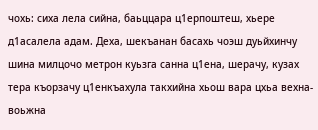чохь: сиха лела сийна, баьццара ц1ерпоштеш, хьере д1асалела адам. Деха, шекъанан басахь чоэш дуьйхинчу шина милцочо метрон куьзга санна ц1ена, шерачу, кузах тера къорзачу ц1енкъахула такхийна хьош вара цхьа вехна-воьжна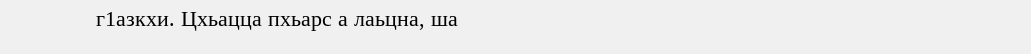г1азкхи. Цхьацца пхьарс а лаьцна, ша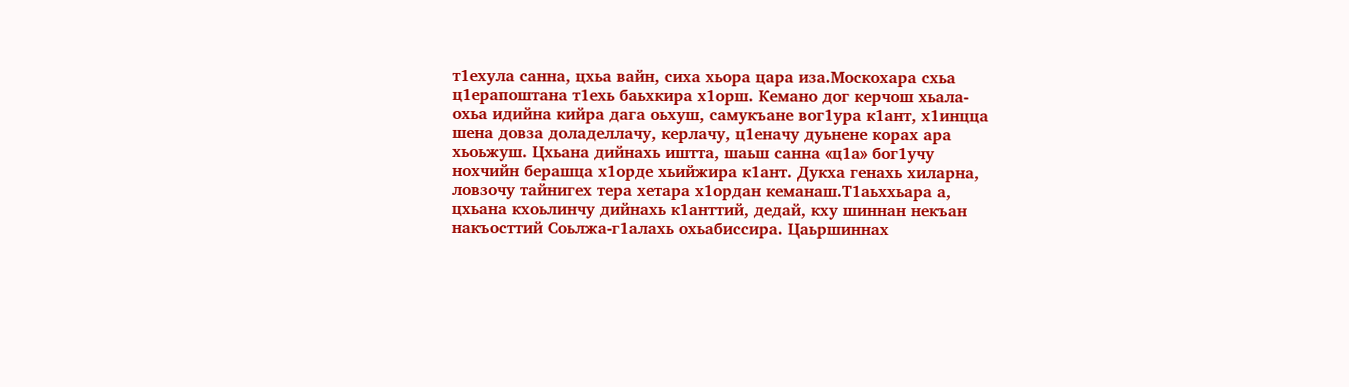т1ехула санна, цхьа вайн, сиха хьора цара иза.Москохара схьа ц1ерапоштана т1ехь баьхкира х1орш. Кемано дог керчош хьала-охьа идийна кийра дага оьхуш, самукъане вог1ура к1ант, х1инцца шена довза доладеллачу, керлачу, ц1еначу дуьнене корах ара хьоьжуш. Цхьана дийнахь иштта, шаьш санна «ц1а» бог1учу нохчийн берашца х1орде хьийжира к1ант. Дукха генахь хиларна, ловзочу тайнигех тера хетара х1ордан кеманаш.Т1аьххьара а, цхьана кхоьлинчу дийнахь к1анттий, дедай, кху шиннан некъан накъосттий Соьлжа-г1алахь охьабиссира. Цаьршиннах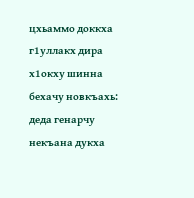цхьаммо доккха г1уллакх дира х1окху шинна бехачу новкъахь: деда генарчу некъана дукха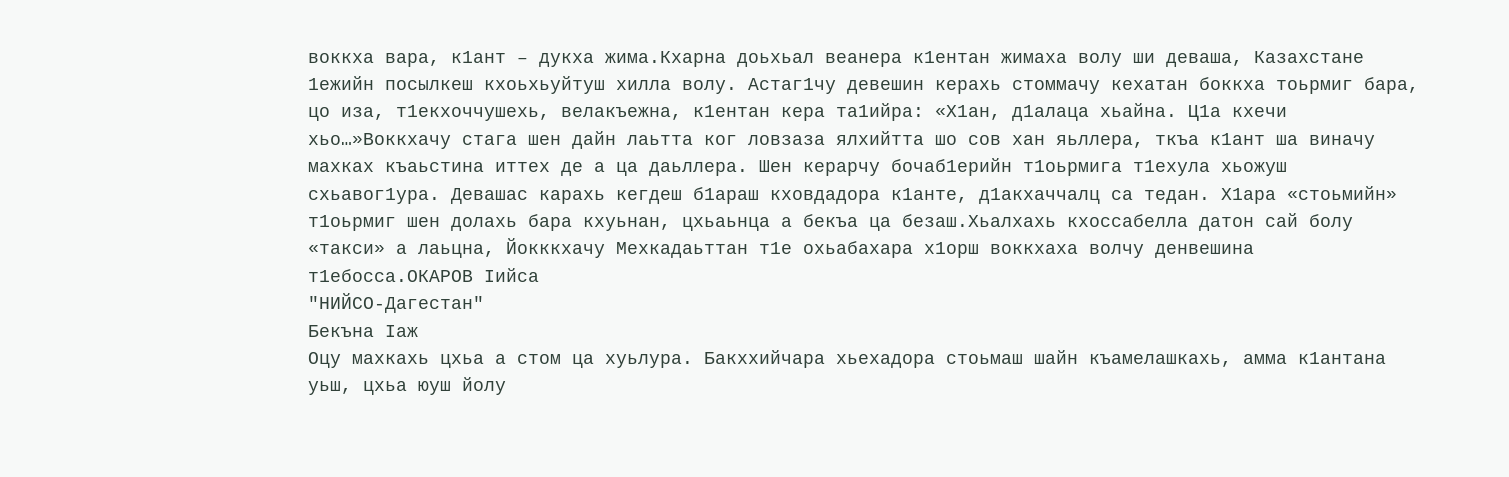воккха вара, к1ант – дукха жима.Кхарна доьхьал веанера к1ентан жимаха волу ши деваша, Казахстане 1ежийн посылкеш кхоьхьуйтуш хилла волу. Астаг1чу девешин керахь стоммачу кехатан боккха тоьрмиг бара, цо иза, т1екхоччушехь, велакъежна, к1ентан кера та1ийра: «Х1ан, д1алаца хьайна. Ц1а кхечи хьо…»Воккхачу стага шен дайн лаьтта ког ловзаза ялхийтта шо сов хан яьллера, ткъа к1ант ша виначу махках къаьстина иттех де а ца даьллера. Шен керарчу бочаб1ерийн т1оьрмига т1ехула хьожуш схьавог1ура. Девашас карахь кегдеш б1араш кховдадора к1анте, д1акхаччалц са тедан. Х1ара «стоьмийн» т1оьрмиг шен долахь бара кхуьнан, цхьаьнца а бекъа ца безаш.Хьалхахь кхоссабелла датон сай болу «такси» а лаьцна, Йокккхачу Мехкадаьттан т1е охьабахара х1орш воккхаха волчу денвешина т1ебосса.ОКАРОВ Iийса
"НИЙСО-Дагестан"
Бекъна Iаж
Оцу махкахь цхьа а стом ца хуьлура. Бакххийчара хьехадора стоьмаш шайн къамелашкахь, амма к1антана уьш, цхьа юуш йолу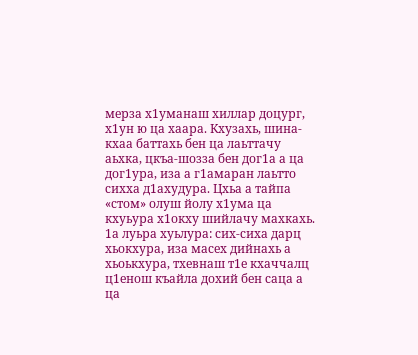мерза х1уманаш хиллар доцург, х1ун ю ца хаара. Кхузахь, шина-кхаа баттахь бен ца лаьттачу аьхка, цкъа-шозза бен дог1а а ца дог1ура, иза а г1амаран лаьтто сихха д1ахудура. Цхьа а тайпа «стом» олуш йолу х1ума ца кхуьура х1окху шийлачу махкахь. 1а луьра хуьлура: сих-сиха дарц хьокхура, иза масех дийнахь а хьоькхура, тхевнаш т1е кхаччалц ц1енош къайла дохий бен саца а ца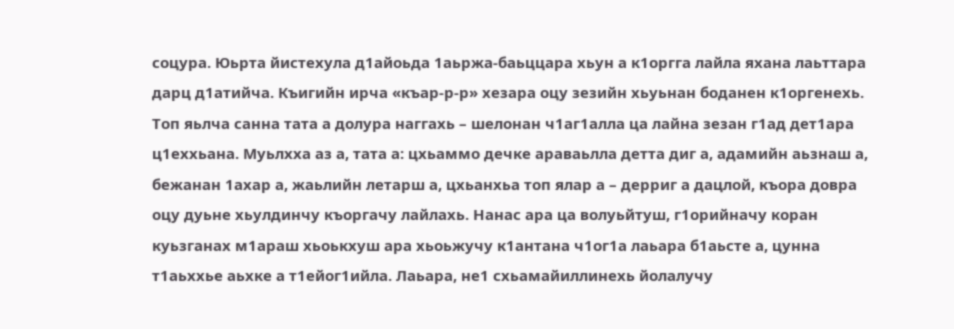соцура. Юьрта йистехула д1айоьда 1аьржа-баьццара хьун а к1оргга лайла яхана лаьттара дарц д1атийча. Къигийн ирча «къар-р-р» хезара оцу зезийн хьуьнан боданен к1оргенехь. Топ яьлча санна тата а долура наггахь – шелонан ч1аг1алла ца лайна зезан г1ад дет1ара ц1еххьана. Муьлхха аз а, тата а: цхьаммо дечке араваьлла детта диг а, адамийн аьзнаш а, бежанан 1ахар а, жаьлийн летарш а, цхьанхьа топ ялар а – дерриг а дацлой, къора довра оцу дуьне хьулдинчу къоргачу лайлахь. Нанас ара ца волуьйтуш, г1орийначу коран куьзганах м1араш хьоькхуш ара хьоьжучу к1антана ч1ог1а лаьара б1аьсте а, цунна т1аьххье аьхке а т1ейог1ийла. Лаьара, не1 схьамайиллинехь йолалучу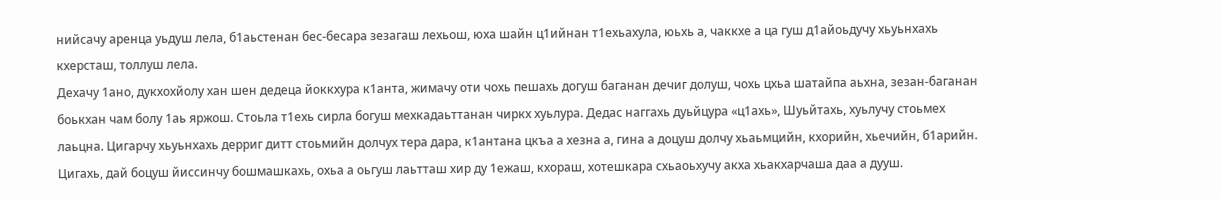нийсачу аренца уьдуш лела, б1аьстенан бес-бесара зезагаш лехьош, юха шайн ц1ийнан т1ехьахула, юьхь а, чаккхе а ца гуш д1айоьдучу хьуьнхахь кхерсташ, толлуш лела.
Дехачу 1ано, дукхохйолу хан шен дедеца йоккхура к1анта, жимачу оти чохь пешахь догуш баганан дечиг долуш, чохь цхьа шатайпа аьхна, зезан-баганан боькхан чам болу 1аь яржош. Стоьла т1ехь сирла богуш мехкадаьттанан чиркх хуьлура. Дедас наггахь дуьйцура «ц1ахь», Шуьйтахь, хуьлучу стоьмех лаьцна. Цигарчу хьуьнхахь дерриг дитт стоьмийн долчух тера дара, к1антана цкъа а хезна а, гина а доцуш долчу хьаьмцийн, кхорийн, хьечийн, б1арийн. Цигахь, дай боцуш йиссинчу бошмашкахь, охьа а оьгуш лаьтташ хир ду 1ежаш, кхораш, хотешкара схьаоьхучу акха хьакхарчаша даа а дууш.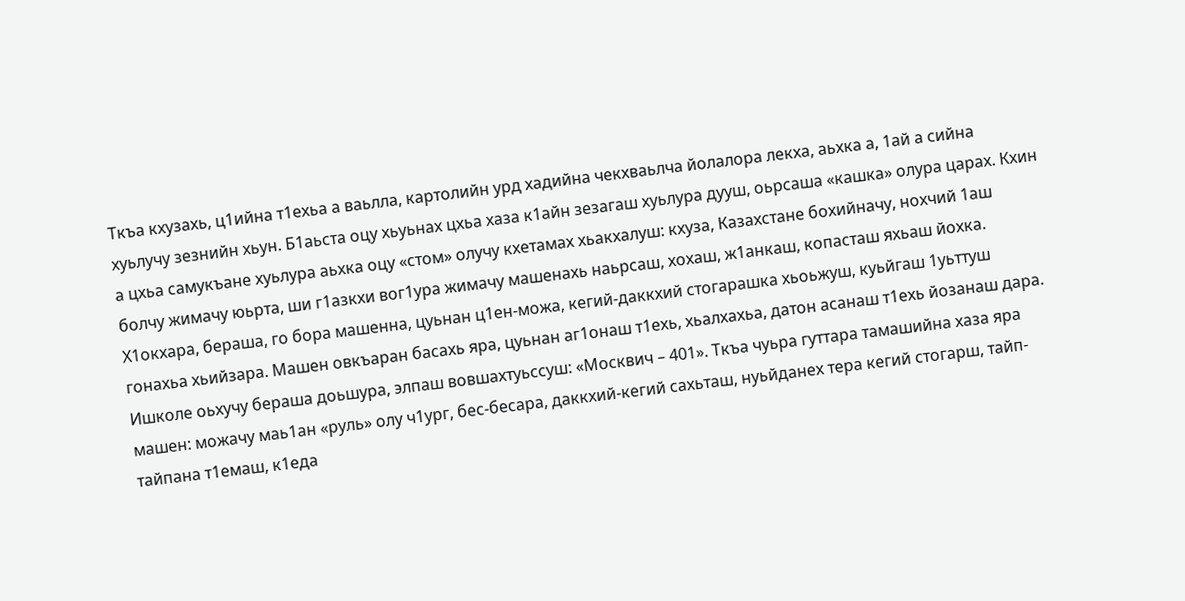Ткъа кхузахь, ц1ийна т1ехьа а ваьлла, картолийн урд хадийна чекхваьлча йолалора лекха, аьхка а, 1ай а сийна хуьлучу зезнийн хьун. Б1аьста оцу хьуьнах цхьа хаза к1айн зезагаш хуьлура дууш, оьрсаша «кашка» олура царах. Кхин а цхьа самукъане хуьлура аьхка оцу «стом» олучу кхетамах хьакхалуш: кхуза, Казахстане бохийначу, нохчий 1аш болчу жимачу юьрта, ши г1азкхи вог1ура жимачу машенахь наьрсаш, хохаш, ж1анкаш, копасташ яхьаш йохка. Х1окхара, бераша, го бора машенна, цуьнан ц1ен-можа, кегий-даккхий стогарашка хьоьжуш, куьйгаш 1уьттуш гонахьа хьийзара. Машен овкъаран басахь яра, цуьнан аг1онаш т1ехь, хьалхахьа, датон асанаш т1ехь йозанаш дара. Ишколе оьхучу бераша доьшура, элпаш вовшахтуьссуш: «Москвич – 401». Ткъа чуьра гуттара тамашийна хаза яра машен: можачу маь1ан «руль» олу ч1ург, бес-бесара, даккхий-кегий сахьташ, нуьйданех тера кегий стогарш, тайп-тайпана т1емаш, к1еда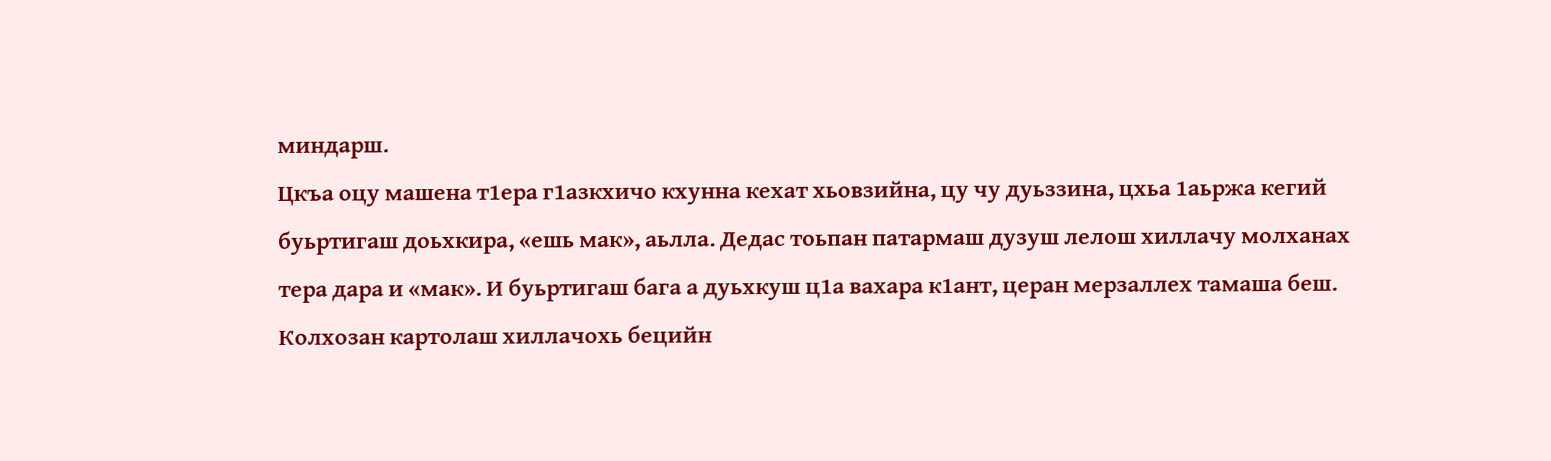миндарш.
Цкъа оцу машена т1ера г1азкхичо кхунна кехат хьовзийна, цу чу дуьззина, цхьа 1аьржа кегий буьртигаш доьхкира, «ешь мак», аьлла. Дедас тоьпан патармаш дузуш лелош хиллачу молханах тера дара и «мак». И буьртигаш бага а дуьхкуш ц1а вахара к1ант, церан мерзаллех тамаша беш.
Колхозан картолаш хиллачохь бецийн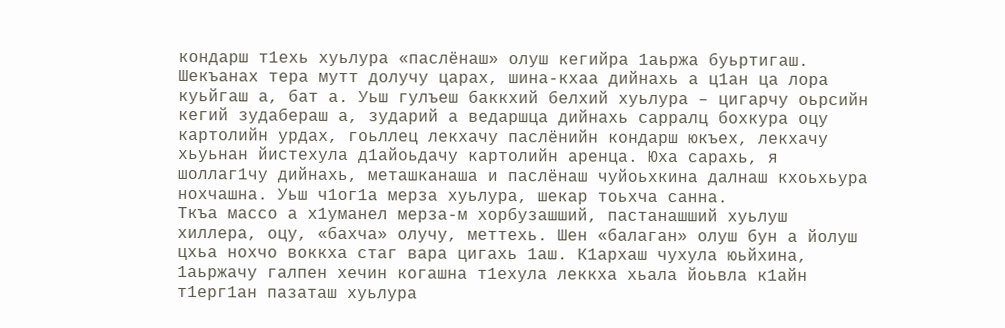кондарш т1ехь хуьлура «паслёнаш» олуш кегийра 1аьржа буьртигаш. Шекъанах тера мутт долучу царах, шина-кхаа дийнахь а ц1ан ца лора куьйгаш а, бат а. Уьш гулъеш баккхий белхий хуьлура – цигарчу оьрсийн кегий зудабераш а, зударий а ведаршца дийнахь сарралц бохкура оцу картолийн урдах, гоьллец лекхачу паслёнийн кондарш юкъех, лекхачу хьуьнан йистехула д1айоьдачу картолийн аренца. Юха сарахь, я шоллаг1чу дийнахь, меташканаша и паслёнаш чуйоьхкина далнаш кхоьхьура нохчашна. Уьш ч1ог1а мерза хуьлура, шекар тоьхча санна.
Ткъа массо а х1уманел мерза-м хорбузашший, пастанашший хуьлуш хиллера, оцу, «бахча» олучу, меттехь. Шен «балаган» олуш бун а йолуш цхьа нохчо воккха стаг вара цигахь 1аш. К1архаш чухула юьйхина, 1аьржачу галпен хечин когашна т1ехула леккха хьала йоьвла к1айн т1ерг1ан пазаташ хуьлура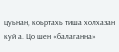цуьнан, коьртахь тиша холхазан куй а. Цо шен «балаганна»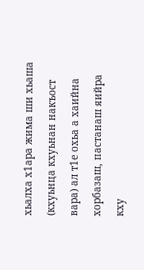хьалха х1ара жима ши хьаша (кхуьнца кхуьнан накъост вара) ал т1е охьа а хаийна хорбазаш, пастанаш яийра кху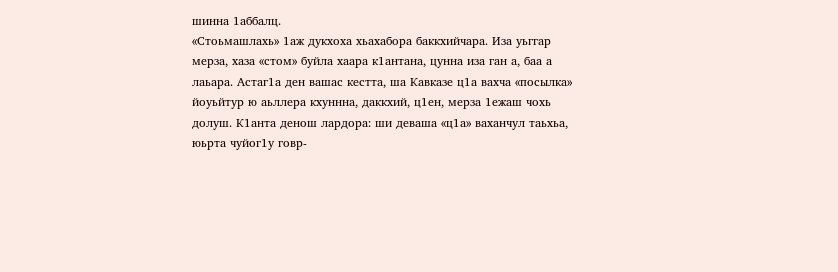шинна 1аббалц.
«Стоьмашлахь» 1аж дукхоха хьахабора баккхийчара. Иза уьггар мерза, хаза «стом» буйла хаара к1антана, цунна иза ган а, баа а лаьара. Астаг1а ден вашас кестта, ша Кавказе ц1а вахча «посылка» йоуьйтур ю аьллера кхуннна, даккхий, ц1ен, мерза 1ежаш чохь долуш. К1анта денош лардора: ши деваша «ц1а» ваханчул таьхьа, юьрта чуйог1у говр-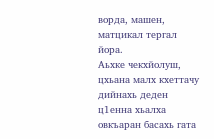ворда, машен, матцикал тергал йора.
Аьхке чекхйолуш, цхьана малх кхеттачу дийнахь деден ц1енна хьалха овкъаран басахь гата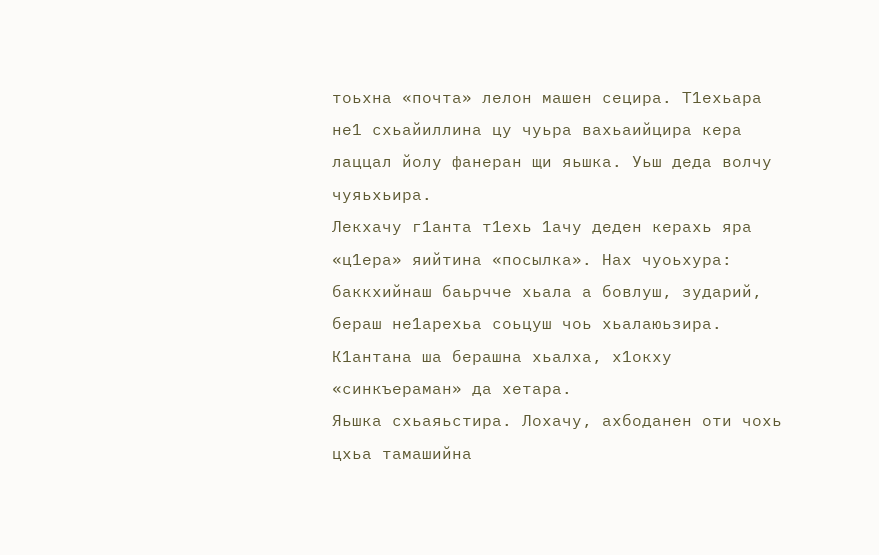тоьхна «почта» лелон машен сецира. Т1ехьара не1 схьайиллина цу чуьра вахьаийцира кера лаццал йолу фанеран щи яьшка. Уьш деда волчу чуяьхьира.
Лекхачу г1анта т1ехь 1ачу деден керахь яра «ц1ера» яийтина «посылка». Нах чуоьхура: баккхийнаш баьрчче хьала а бовлуш, зударий, бераш не1арехьа соьцуш чоь хьалаюьзира. К1антана ша берашна хьалха, х1окху «синкъераман» да хетара.
Яьшка схьаяьстира. Лохачу, ахбоданен оти чохь цхьа тамашийна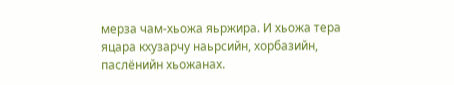мерза чам-хьожа яьржира. И хьожа тера яцара кхузарчу наьрсийн, хорбазийн, паслёнийн хьожанах.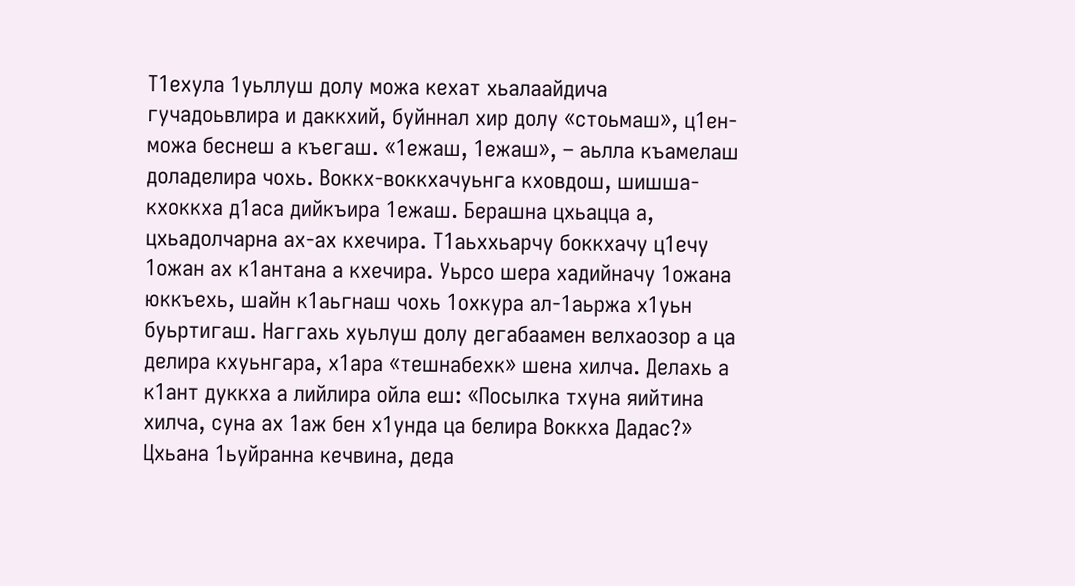Т1ехула 1уьллуш долу можа кехат хьалаайдича гучадоьвлира и даккхий, буйннал хир долу «стоьмаш», ц1ен-можа беснеш а къегаш. «1ежаш, 1ежаш», – аьлла къамелаш доладелира чохь. Воккх-воккхачуьнга кховдош, шишша-кхоккха д1аса дийкъира 1ежаш. Берашна цхьацца а, цхьадолчарна ах-ах кхечира. Т1аьххьарчу боккхачу ц1ечу 1ожан ах к1антана а кхечира. Уьрсо шера хадийначу 1ожана юккъехь, шайн к1аьгнаш чохь 1охкура ал-1аьржа х1уьн буьртигаш. Наггахь хуьлуш долу дегабаамен велхаозор а ца делира кхуьнгара, х1ара «тешнабехк» шена хилча. Делахь а к1ант дуккха а лийлира ойла еш: «Посылка тхуна яийтина хилча, суна ах 1аж бен х1унда ца белира Воккха Дадас?»
Цхьана 1ьуйранна кечвина, деда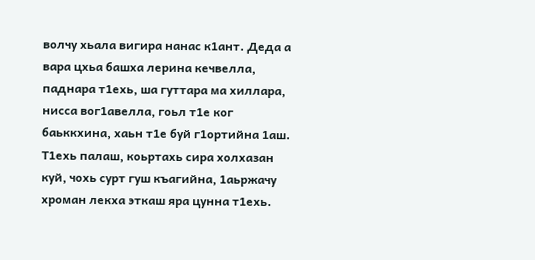волчу хьала вигира нанас к1ант. Деда а вара цхьа башха лерина кечвелла, паднара т1ехь, ша гуттара ма хиллара, нисса вог1авелла, гоьл т1е ког баьккхина, хаьн т1е буй г1ортийна 1аш. Т1ехь палаш, коьртахь сира холхазан куй, чохь сурт гуш къагийна, 1аьржачу хроман лекха эткаш яра цунна т1ехь.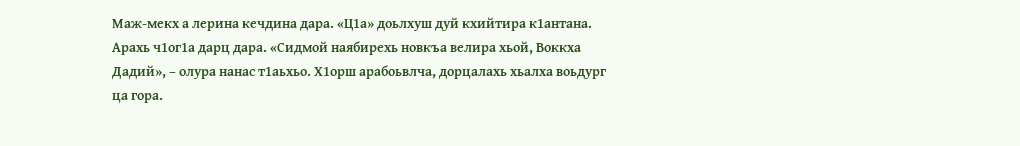Маж-мекх а лерина кечдина дара. «Ц1а» доьлхуш дуй кхийтира к1антана.
Арахь ч1ог1а дарц дара. «Сидмой наябирехь новкъа велира хьой, Воккха Дадий», – олура нанас т1аьхьо. Х1орш арабоьвлча, дорцалахь хьалха воьдург ца гора.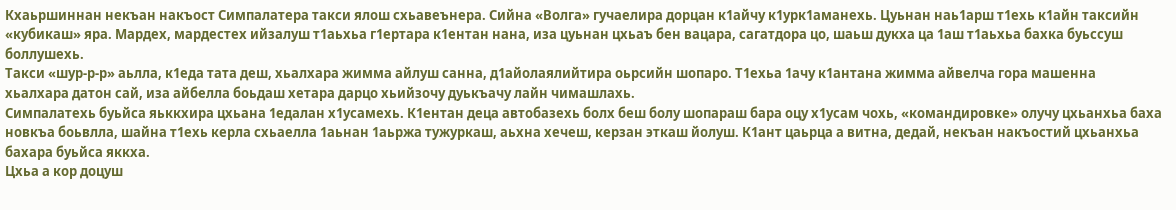Кхаьршиннан некъан накъост Симпалатера такси ялош схьавеънера. Сийна «Волга» гучаелира дорцан к1айчу к1урк1аманехь. Цуьнан наь1арш т1ехь к1айн таксийн «кубикаш» яра. Мардех, мардестех ийзалуш т1аьхьа г1ертара к1ентан нана, иза цуьнан цхьаъ бен вацара, сагатдора цо, шаьш дукха ца 1аш т1аьхьа бахка буьссуш боллушехь.
Такси «шур-р-р» аьлла, к1еда тата деш, хьалхара жимма айлуш санна, д1айолаялийтира оьрсийн шопаро. Т1ехьа 1ачу к1антана жимма айвелча гора машенна хьалхара датон сай, иза айбелла боьдаш хетара дарцо хьийзочу дуькъачу лайн чимашлахь.
Симпалатехь буьйса яьккхира цхьана 1едалан х1усамехь. К1ентан деца автобазехь болх беш болу шопараш бара оцу х1усам чохь, «командировке» олучу цхьанхьа баха новкъа боьвлла, шайна т1ехь керла схьаелла 1аьнан 1аьржа тужуркаш, аьхна хечеш, керзан эткаш йолуш. К1ант цаьрца а витна, дедай, некъан накъостий цхьанхьа бахара буьйса яккха.
Цхьа а кор доцуш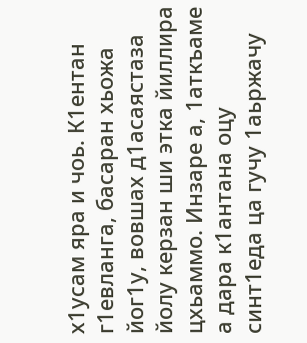х1усам яра и чоь. К1ентан г1евланга, басаран хьожа йог1у, вовшах д1асаястаза йолу керзан ши этка йиллира цхьаммо. Инзаре а, 1аткъаме а дара к1антана оцу синт1еда ца гучу 1аьржачу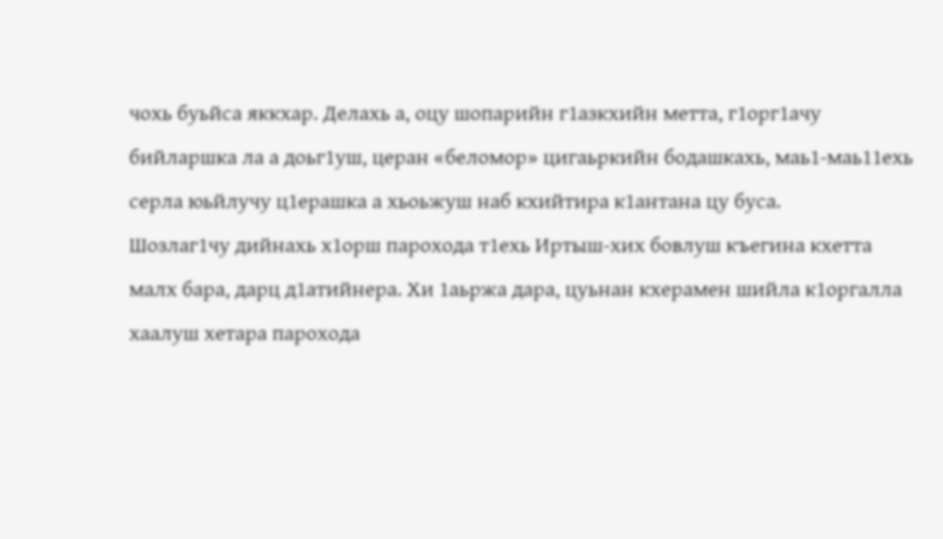чохь буьйса яккхар. Делахь а, оцу шопарийн г1азкхийн метта, г1орг1ачу бийларшка ла а доьг1уш, церан «беломор» цигаьркийн бодашкахь, маь1-маь11ехь серла юьйлучу ц1ерашка а хьоьжуш наб кхийтира к1антана цу буса.
Шозлаг1чу дийнахь х1орш парохода т1ехь Иртыш-хих бовлуш къегина кхетта малх бара, дарц д1атийнера. Хи 1аьржа дара, цуьнан кхерамен шийла к1оргалла хаалуш хетара парохода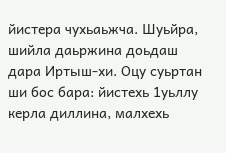йистера чухьаьжча. Шуьйра, шийла даьржина доьдаш дара Иртыш-хи. Оцу суьртан ши бос бара: йистехь 1уьллу керла диллина, малхехь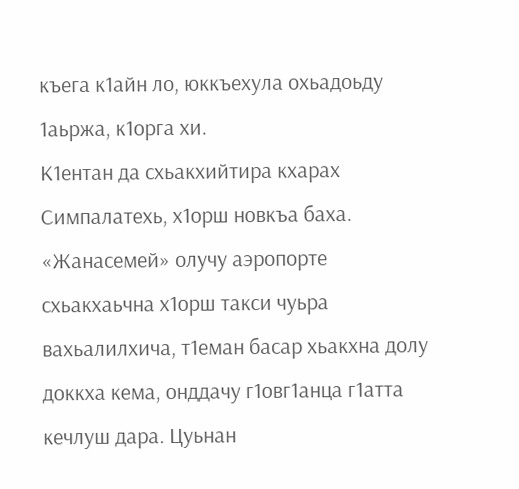къега к1айн ло, юккъехула охьадоьду 1аьржа, к1орга хи.
К1ентан да схьакхийтира кхарах Симпалатехь, х1орш новкъа баха. «Жанасемей» олучу аэропорте схьакхаьчна х1орш такси чуьра вахьалилхича, т1еман басар хьакхна долу доккха кема, онддачу г1овг1анца г1атта кечлуш дара. Цуьнан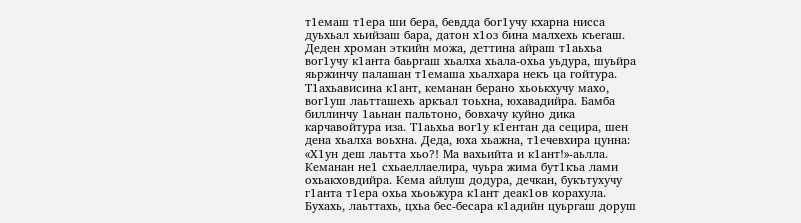т1емаш т1ера ши бера, бевдда бог1учу кхарна нисса дуьхьал хьийзаш бара, датон х1оз бина малхехь къегаш. Деден хроман эткийн можа, деттина айраш т1аьхьа вог1учу к1анта баьргаш хьалха хьала-охьа уьдура, шуьйра яьржинчу палашан т1емаша хьалхара некъ ца гойтура.
Т1ахьависина к1ант, кеманан берано хьоькхучу махо, вог1уш лаьтташехь аркъал тоьхна, юхавадийра. Бамба биллинчу 1аьнан пальтоно, бовхачу куйно дика карчавойтура иза. Т1аьхьа вог1у к1ентан да сецира, шен дена хьалха воьхна. Деда, юха хьажна, т1ечевхира цунна: «Х1ун деш лаьтта хьо?! Ма вахьийта и к1ант!»-аьлла.
Кеманан не1 схьаеллаелира, чуьра жима бут1къа лами охьакховдийра. Кема айлуш додура, дечкан, букътухучу г1анта т1ера охьа хьоьжура к1ант деак1ов корахула. Бухахь, лаьттахь, цхьа бес-бесара к1адийн цуьргаш доруш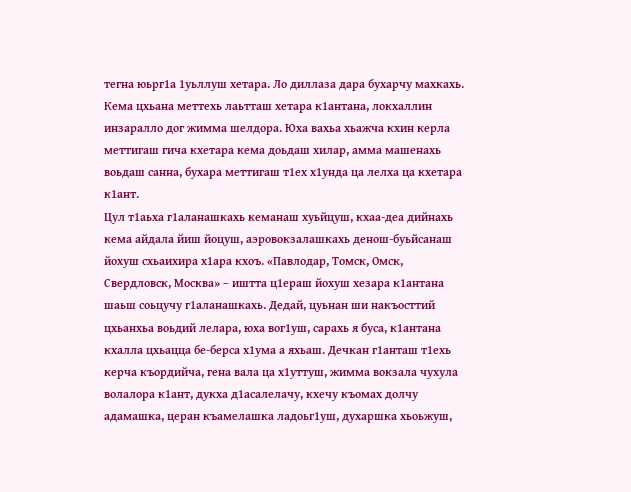тегна юьрг1а 1уьллуш хетара. Ло диллаза дара бухарчу махкахь. Кема цхьана меттехь лаьтташ хетара к1антана, локхаллин инзаралло дог жимма шелдора. Юха вахьа хьажча кхин керла меттигаш гича кхетара кема доьдаш хилар, амма машенахь воьдаш санна, бухара меттигаш т1ех х1унда ца лелха ца кхетара к1ант.
Цул т1аьха г1аланашкахь кеманаш хуьйцуш, кхаа-деа дийнахь кема айдала йиш йоцуш, аэровокзалашкахь денош-буьйсанаш йохуш схьаихира х1ара кхоъ. «Павлодар, Томск, Омск, Свердловск, Москва» – иштта ц1ераш йохуш хезара к1антана шаьш соьцучу г1аланашкахь. Дедай, цуьнан ши накъосттий цхьанхьа воьдий лелара, юха вог1уш, сарахь я буса, к1антана кхалла цхьацца бе-берса х1ума а яхьаш. Дечкан г1анташ т1ехь керча къордийча, гена вала ца х1уттуш, жимма вокзала чухула волалора к1ант, дукха д1асалелачу, кхечу къомах долчу адамашка, церан къамелашка ладоьг1уш, духаршка хьоьжуш,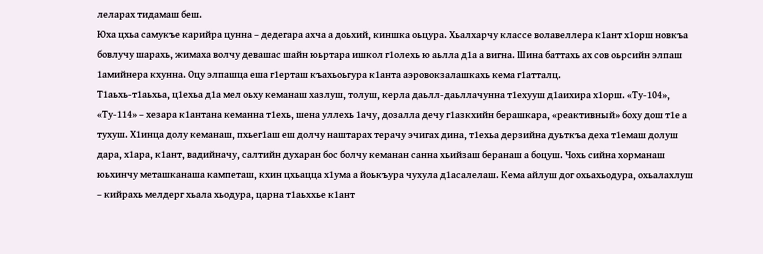леларах тидамаш беш.
Юха цхьа самукъе карийра цунна – дедегара ахча а доьхий, киншка оьцура. Хьалхарчу классе волавеллера к1ант х1орш новкъа бовлучу шарахь, жимаха волчу девашас шайн юьртара ишкол г1олехь ю аьлла д1а а вигна. Шина баттахь ах сов оьрсийн элпаш 1амийнера кхунна. Оцу элпашца еша г1ерташ къахьоьгура к1анта аэровокзалашкахь кема г1атталц.
Т1аьхь-т1аьхьа, ц1ехьа д1а мел оьху кеманаш хазлуш, толуш, керла даьлл-даьллачунна т1ехууш д1аихира х1орш. «Ту-104», «Ту-114» – хезара к1антана кеманна т1ехь, шена уллехь 1ачу, дозалла дечу г1азкхийн берашкара, «реактивный» боху дош т1е а тухуш. Х1инца долу кеманаш, пхьег1аш еш долчу наштарах терачу эчигах дина, т1ехьа дерзийна дуьткъа деха т1емаш долуш дара, х1ара, к1ант, вадийначу, салтийн духаран бос болчу кеманан санна хьийзаш беранаш а боцуш. Чохь сийна хорманаш юьхинчу меташканаша кампеташ, кхин цхьацца х1ума а йоькъура чухула д1асалелаш. Кема айлуш дог охьахьодура, охьалахлуш – кийрахь мелдерг хьала хьодура, царна т1аьххье к1ант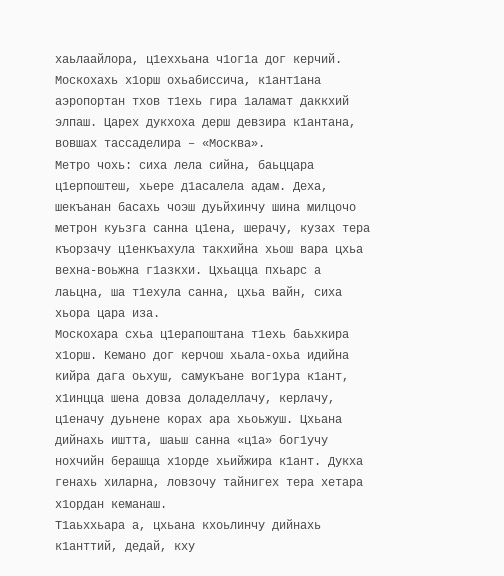хаьлаайлора, ц1еххьана ч1ог1а дог керчий.
Москохахь х1орш охьабиссича, к1ант1ана аэропортан тхов т1ехь гира 1аламат даккхий элпаш. Царех дукхоха дерш девзира к1антана, вовшах тассаделира – «Москва».
Метро чохь: сиха лела сийна, баьццара ц1ерпоштеш, хьере д1асалела адам. Деха, шекъанан басахь чоэш дуьйхинчу шина милцочо метрон куьзга санна ц1ена, шерачу, кузах тера къорзачу ц1енкъахула такхийна хьош вара цхьа вехна-воьжна г1азкхи. Цхьацца пхьарс а лаьцна, ша т1ехула санна, цхьа вайн, сиха хьора цара иза.
Москохара схьа ц1ерапоштана т1ехь баьхкира х1орш. Кемано дог керчош хьала-охьа идийна кийра дага оьхуш, самукъане вог1ура к1ант, х1инцца шена довза доладеллачу, керлачу, ц1еначу дуьнене корах ара хьоьжуш. Цхьана дийнахь иштта, шаьш санна «ц1а» бог1учу нохчийн берашца х1орде хьийжира к1ант. Дукха генахь хиларна, ловзочу тайнигех тера хетара х1ордан кеманаш.
Т1аьххьара а, цхьана кхоьлинчу дийнахь к1анттий, дедай, кху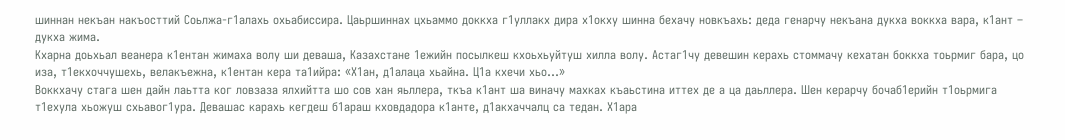шиннан некъан накъосттий Соьлжа-г1алахь охьабиссира. Цаьршиннах цхьаммо доккха г1уллакх дира х1окху шинна бехачу новкъахь: деда генарчу некъана дукха воккха вара, к1ант – дукха жима.
Кхарна доьхьал веанера к1ентан жимаха волу ши деваша, Казахстане 1ежийн посылкеш кхоьхьуйтуш хилла волу. Астаг1чу девешин керахь стоммачу кехатан боккха тоьрмиг бара, цо иза, т1екхоччушехь, велакъежна, к1ентан кера та1ийра: «Х1ан, д1алаца хьайна. Ц1а кхечи хьо…»
Воккхачу стага шен дайн лаьтта ког ловзаза ялхийтта шо сов хан яьллера, ткъа к1ант ша виначу махках къаьстина иттех де а ца даьллера. Шен керарчу бочаб1ерийн т1оьрмига т1ехула хьожуш схьавог1ура. Девашас карахь кегдеш б1араш кховдадора к1анте, д1акхаччалц са тедан. Х1ара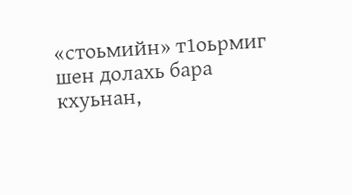«стоьмийн» т1оьрмиг шен долахь бара кхуьнан,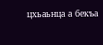цхьаьнца а бекъа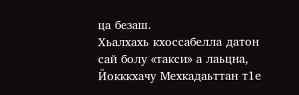ца безаш.
Хьалхахь кхоссабелла датон сай болу «такси» а лаьцна, Йокккхачу Мехкадаьттан т1е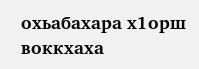охьабахара х1орш воккхаха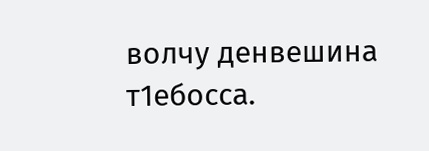волчу денвешина т1ебосса.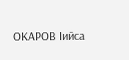ОКАРОВ Iийса